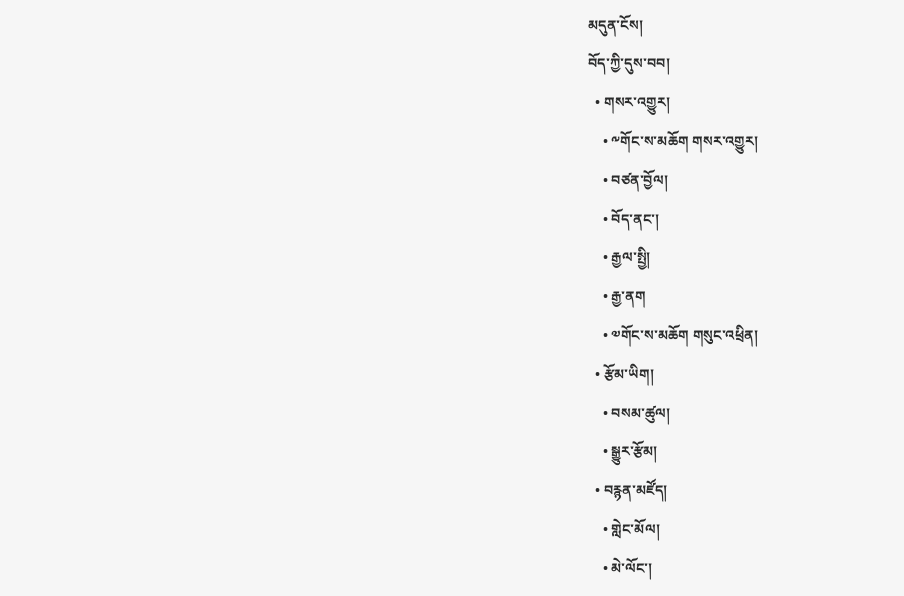མདུན་ངོས།
བོད་ཀྱི་དུས་བབ།
  • གསར་འགྱུར།
    • ༸གོང་ས་མཆོག གསར་འགྱུར།
    • བཙན་བྱོལ།
    • བོད་ནང་།
    • རྒྱལ་སྤྱི།
    • རྒྱ་ནག
    • ༧གོང་ས་མཆོག གསུང་འཕྲིན།
  • རྩོམ་ཡིག།
    • བསམ་ཚུལ།
    • སྒྱུར་རྩོམ།
  • བརྙན་མཛོད།
    • གླེང་མོལ།
    • མེ་ལོང་།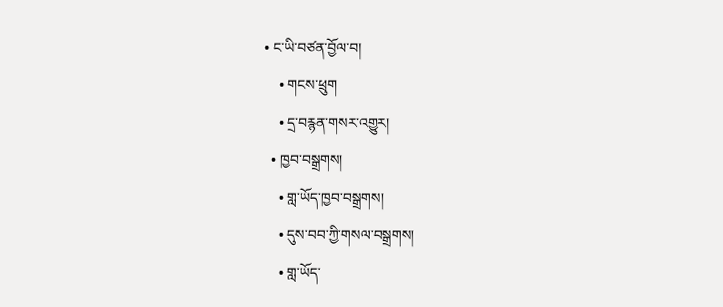• ང་ཡི་བཙན་བྱོལ་བ།
    • གངས་ཕྲུག
    • དྲ་བརྙན་གསར་འགྱུར།
  • ཁྱབ་བསྒྲགས།
    • གླ་ཡོད་ཁྱབ་བསྒྲགས།
    • དུས་བབ་ཀྱི་གསལ་བསྒྲགས།
    • གླ་ཡོད་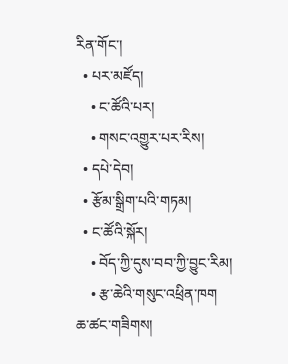རིན་གོང་།
  • པར་མཛོད།
    • ང་ཚོའི་པར།
    • གསང་འགྱུར་པར་རིས།
  • དཔེ་དེབ།
  • རྩོམ་སྒྲིག་པའི་གཏམ།
  • ང་ཚོའི་སྐོར།
    • བོད་ཀྱི་དུས་བབ་ཀྱི་བྱུང་རིམ།
    • རྩ་ཆེའི་གསུང་འཕྲིན་ཁག
ཆ་ཚང་གཟིགས།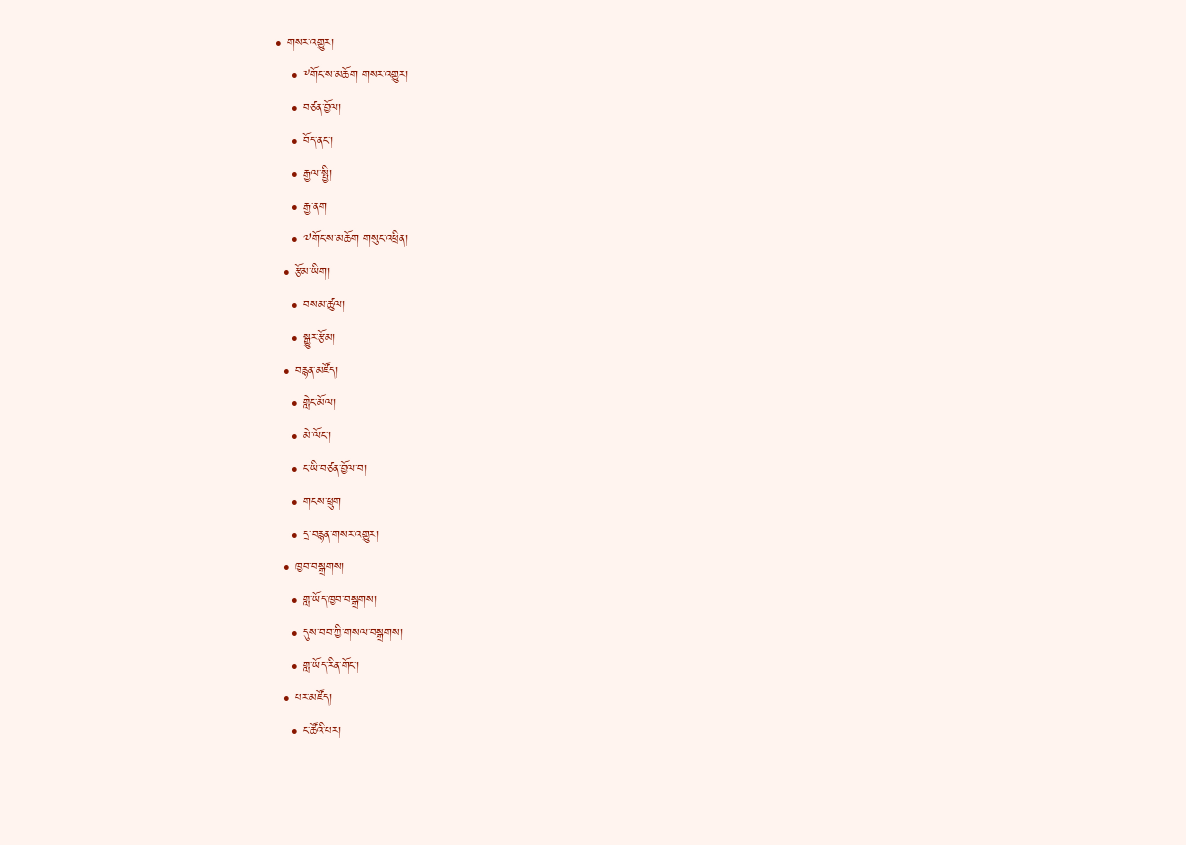• གསར་འགྱུར།
    • ༸གོང་ས་མཆོག གསར་འགྱུར།
    • བཙན་བྱོལ།
    • བོད་ནང་།
    • རྒྱལ་སྤྱི།
    • རྒྱ་ནག
    • ༧གོང་ས་མཆོག གསུང་འཕྲིན།
  • རྩོམ་ཡིག།
    • བསམ་ཚུལ།
    • སྒྱུར་རྩོམ།
  • བརྙན་མཛོད།
    • གླེང་མོལ།
    • མེ་ལོང་།
    • ང་ཡི་བཙན་བྱོལ་བ།
    • གངས་ཕྲུག
    • དྲ་བརྙན་གསར་འགྱུར།
  • ཁྱབ་བསྒྲགས།
    • གླ་ཡོད་ཁྱབ་བསྒྲགས།
    • དུས་བབ་ཀྱི་གསལ་བསྒྲགས།
    • གླ་ཡོད་རིན་གོང་།
  • པར་མཛོད།
    • ང་ཚོའི་པར།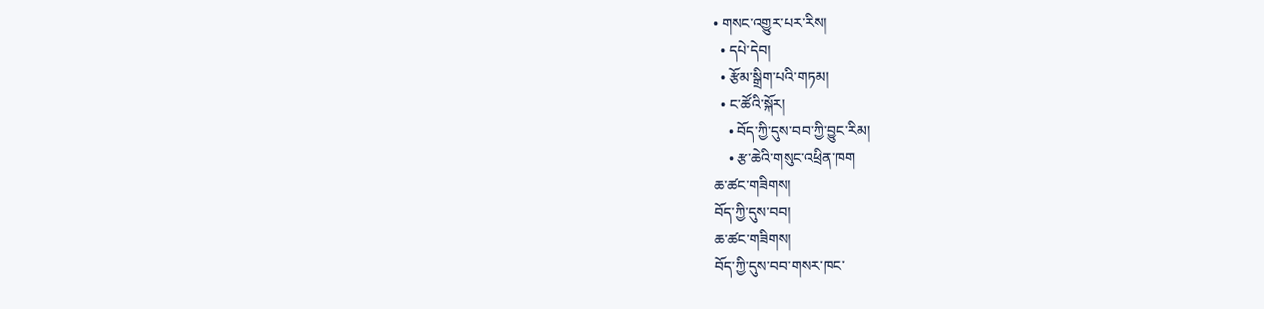• གསང་འགྱུར་པར་རིས།
  • དཔེ་དེབ།
  • རྩོམ་སྒྲིག་པའི་གཏམ།
  • ང་ཚོའི་སྐོར།
    • བོད་ཀྱི་དུས་བབ་ཀྱི་བྱུང་རིམ།
    • རྩ་ཆེའི་གསུང་འཕྲིན་ཁག
ཆ་ཚང་གཟིགས།
བོད་ཀྱི་དུས་བབ།
ཆ་ཚང་གཟིགས།
བོད་ཀྱི་དུས་བབ་གསར་ཁང་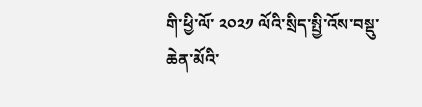གི་ཕྱི་ལོ་ ༢༠༢༡ ལོའི་སྲིད་སྤྱི་འོས་བསྡུ་ཆེན་མོའི་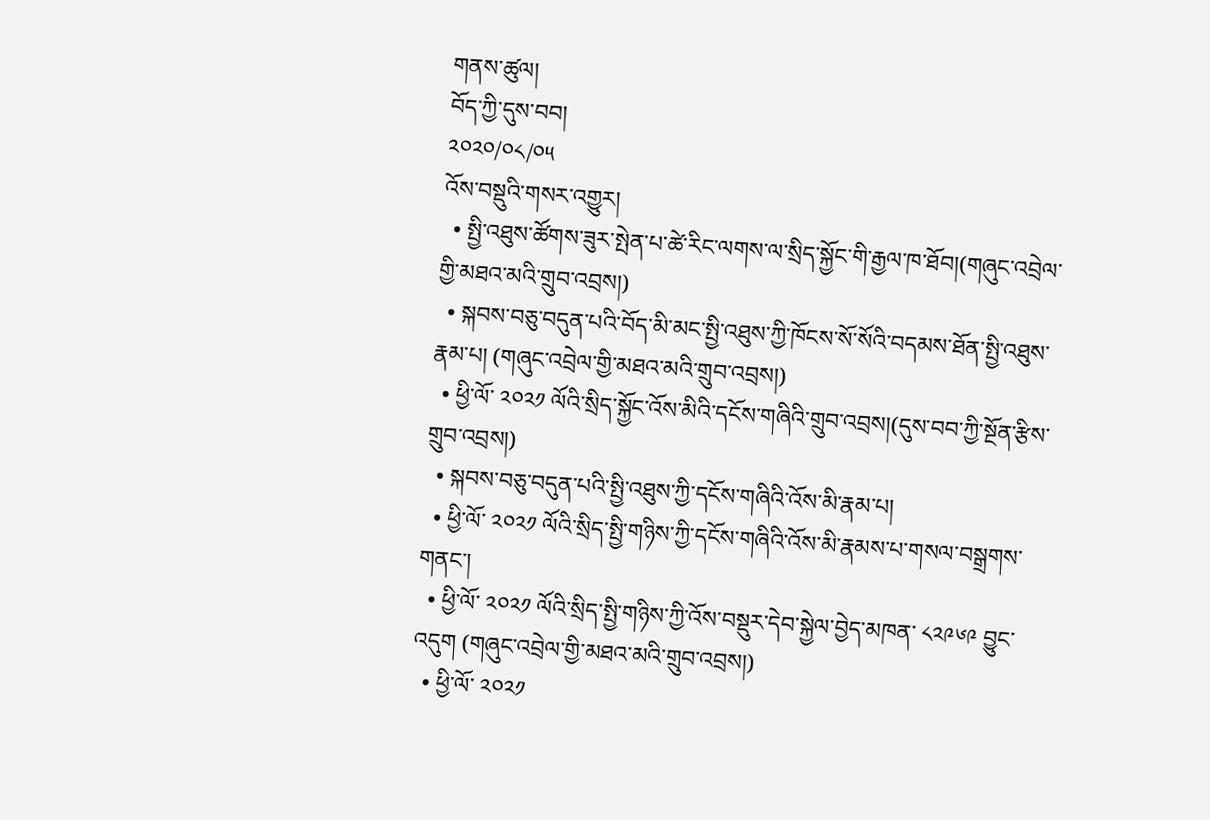གནས་ཚུལ།
བོད་ཀྱི་དུས་བབ།
༢༠༢༠/༠༨/༠༥
འོས་བསྡུའི་གསར་འགྱུར།
  • སྤྱི་འཐུས་ཚོགས་ཟུར་སྤེན་པ་ཚེ་རིང་ལགས་ལ་སྲིད་སྐྱོང་གི་རྒྱལ་ཁ་ཐོབ།(གཞུང་འབྲེལ་གྱི་མཐའ་མའི་གྲུབ་འབྲས།)
  • སྐབས་བཅུ་བདུན་པའི་བོད་མི་མང་སྤྱི་འཐུས་ཀྱི་ཁོངས་སོ་སོའི་བདམས་ཐོན་སྤྱི་འཐུས་རྣམ་པ། (གཞུང་འབྲེལ་གྱི་མཐའ་མའི་གྲུབ་འབྲས།)
  • ཕྱི་ལོ་ ༢༠༢༡ ལོའི་སྲིད་སྐྱོང་འོས་མིའི་དངོས་གཞིའི་གྲུབ་འབྲས།(དུས་བབ་ཀྱི་སྔོན་རྩིས་གྲུབ་འབྲས།)
  • སྐབས་བཅུ་བདུན་པའི་སྤྱི་འཐུས་ཀྱི་དངོས་གཞིའི་འོས་མི་རྣམ་པ།
  • ཕྱི་ལོ་ ༢༠༢༡ ལོའི་སྲིད་སྤྱི་གཉིས་ཀྱི་དངོས་གཞིའི་འོས་མི་རྣམས་པ་གསལ་བསྒྲགས་གནང་།
  • ཕྱི་ལོ་ ༢༠༢༡ ལོའི་སྲིད་སྤྱི་གཉིས་ཀྱི་འོས་བསྡུར་དེབ་སྐྱེལ་བྱེད་མཁན་ ༨༢༩༦༩ བྱུང་འདུག (གཞུང་འབྲེལ་གྱི་མཐའ་མའི་གྲུབ་འབྲས།)
  • ཕྱི་ལོ་ ༢༠༢༡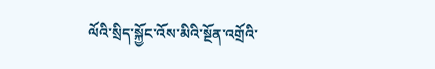ལོའི་སྲིད་སྐྱོང་འོས་མིའི་སྔོན་འགྲོའི་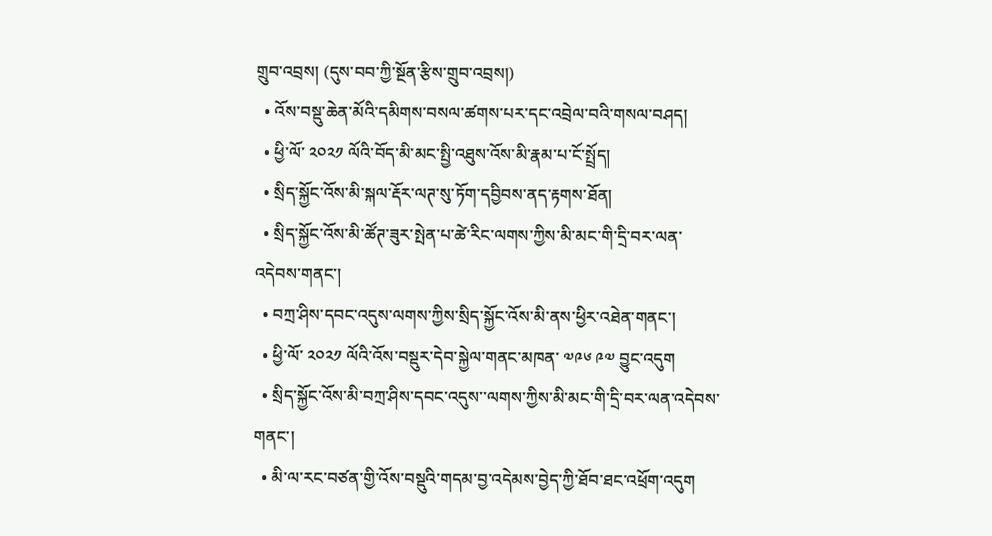གྲུབ་འབྲས། (དུས་བབ་ཀྱི་སྔོན་རྩིས་གྲུབ་འབྲས།)
  • འོས་བསྡུ་ཆེན་མོའི་དམིགས་བསལ་ཚགས་པར་དང་འབྲེལ་བའི་གསལ་བཤད།
  • ཕྱི་ལོ་ ༢༠༢༡ ལོའི་བོད་མི་མང་སྤྱི་འཐུས་འོས་མི་རྣམ་པ་ངོ་སྤྲོད།
  • སྲིད་སྐྱོང་འོས་མི་སྐལ་རྡོར་ལཊ་སུ་ཏོག་དབྱིབས་ནད་རྟགས་ཐོན།
  • སྲིད་སྐྱོང་འོས་མི་ཚོཊ་ཟུར་སྤེན་པ་ཚེ་རིང་ལགས་ཀྱིས་མི་མང་གི་དྲི་བར་ལན་འདེབས་གནང་།
  • བཀྲ་ཤིས་དབང་འདུས་ལགས་ཀྱིས་སྲིད་སྐྱོང་འོས་མི་ནས་ཕྱིར་འཐེན་གནང་།
  • ཕྱི་ལོ་ ༢༠༢༡ ལོའི་འོས་བསྡུར་དེབ་སྐྱེལ་གནང་མཁན་ ༧༩༦ ༩༧ བྱུང་འདུག
  • སྲིད་སྐྱོང་འོས་མི་བཀྲ་ཤིས་དབང་འདུས་་ལགས་ཀྱིས་མི་མང་གི་དྲི་བར་ལན་འདེབས་གནང་།
  • མི་ལ་རང་བཙན་གྱི་འོས་བསྡུའི་གདམ་བྱ་འདེམས་བྱེད་ཀྱི་ཐོབ་ཐང་འཕྲོག་འདུག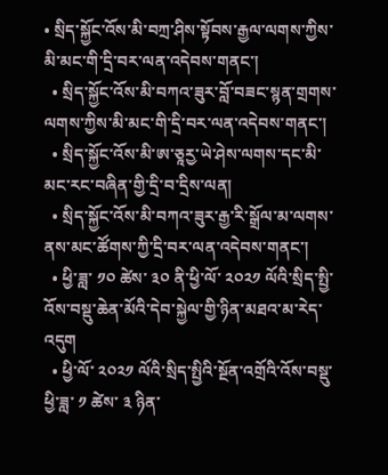• སྲིད་སྐྱོང་འོས་མི་བཀྲ་ཤིས་སྟོབས་རྒྱལ་ལགས་ཀྱིས་མི་མང་གི་དྲི་བར་ལན་འདེབས་གནང་།
  • སྲིད་སྐྱོང་འོས་མི་བཀའ་ཟུར་བློ་བཟང་སྙན་གྲགས་ལགས་ཀྱིས་མི་མང་གི་དྲི་བར་ལན་འདེབས་གནང་།
  • སྲིད་སྐྱོང་འོས་མི་ཨ་ཅཱརྱ་ཡེ་ཤེས་ལགས་དང་མི་མང་རང་བཞིན་གྱི་དྲི་བ་དྲིས་ལན།
  • སྲིད་སྐྱོང་འོས་མི་བཀའ་ཟུར་རྒྱ་རི་སྒྲོལ་མ་ལགས་ནས་མང་ཚོགས་ཀྱི་དྲི་བར་ལན་འདེབས་གནང་།
  • ཕྱི་ཟླ་ ༡༠ ཚེས་ ༣༠ ནི་ཕྱི་ལོ་ ༢༠༢༡ ལོའི་སྲིད་སྤྱི་འོས་བསྡུ་ཆེན་མོའི་དེབ་སྐྱེལ་གྱི་ཉིན་མཐའ་མ་རེད་འདུག
  • ཕྱི་ལོ་ ༢༠༢༡ ལོའི་སྲིད་སྤྱིའི་སྔོན་འགྲོའི་འོས་བསྡུ་ཕྱི་ཟླ་ ༡ ཚེས་ ༣ ཉིན་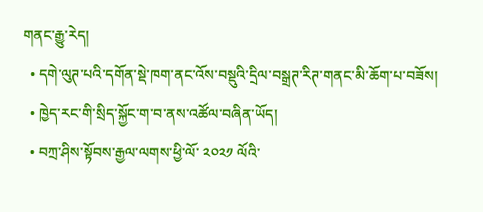གནང་རྒྱུ་རེད།
  • དགེ་ལུཊ་པའི་དགོན་སྡེ་ཁག་ནང་འོས་བསྡུའི་དྲིལ་བསྒྲཊ་རིཊ་གནང་མི་ཆོག་པ་བཟོས།
  • ཁྱེད་རང་གི་སྲིད་སྐྱོང་ག་བ་ནས་འཚོལ་བཞིན་ཡོད།
  • བཀྲ་ཤིས་སྟོབས་རྒྱལ་ལགས་ཕྱི་ལོ་ ༢༠༢༡ ལོའི་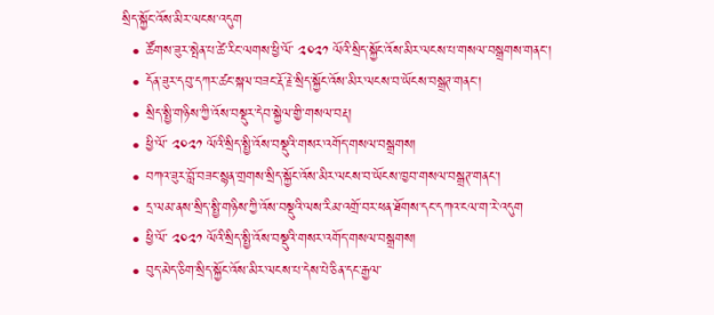སྲིད་སྐྱོང་འོས་མིར་ལངས་འདུག
  • ཚོགས་ཟུར་སྤེན་པ་ཚེ་རིང་ལགས་ཕྱི་ལོ་ ༢༠༢༡ ལོའི་སྲིད་སྐྱོང་འོས་མིར་ལངས་པ་གསལ་བསྒྲགས་གནང་།
  • དོན་ཟུར་དབུ་དཀར་ཚང་སྐལ་བཟང་རྡོ་རྗེ་སྲིད་སྐྱོང་འོས་མིར་ལངས་བ་ཡོངས་བསྒྲཊ་གནང་།
  • སྲིད་སྤྱི་གཉིས་ཀྱི་འོས་བསྡུར་དེབ་སྐྱེལ་གྱི་གསལ་བརྡ།
  • ཕྱི་ལོ་ ༢༠༢༡ ལོའི་སྲིད་སྤྱི་འོས་བསྡུའི་གསར་འགོད་གསལ་བསྒྲགས།
  • བཀའ་ཟུར་བློ་བཟང་སྙན་གྲགས་སྲིད་སྐྱོང་འོས་མིར་ལངས་བ་ཡོངས་ཁྱབ་གསལ་བསྒྲཊ་གནང་།
  • དྲ་ལམ་ནས་སྲིད་སྤྱི་གཉིས་ཀྱི་འོས་བསྡུའི་ལས་རིམ་འགྲོ་བར་ཕན་ཐོགས་དང་དཀའ་ངལ་ག་རེ་འདུག
  • ཕྱི་ལོ་ ༢༠༢༡ ལོའི་སྲིད་སྤྱི་འོས་བསྡུའི་གསར་འགོད་གསལ་བསྒྲགས།
  • བུད་མེད་ཅིག་སྲིད་སྐྱོང་འོས་མིར་ལངས་པ་དེས་པེ་ཅིན་དང་རྒྱལ་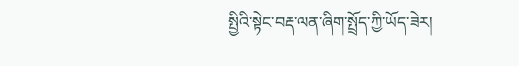སྤྱིའི་སྟེང་བརྡ་ལན་ཞིག་སྤྲོད་ཀྱི་ཡོད་ཟེར།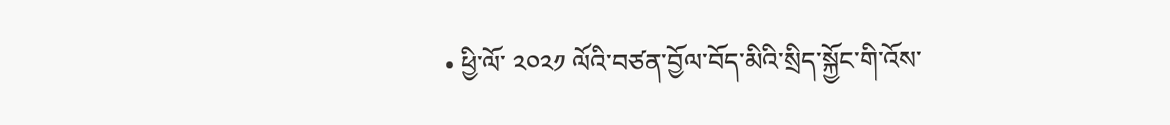• ཕྱི་ལོ་ ༢༠༢༡ ལོའི་བཙན་བྱོལ་བོད་མིའི་སྲིད་སྐྱོང་གི་འོས་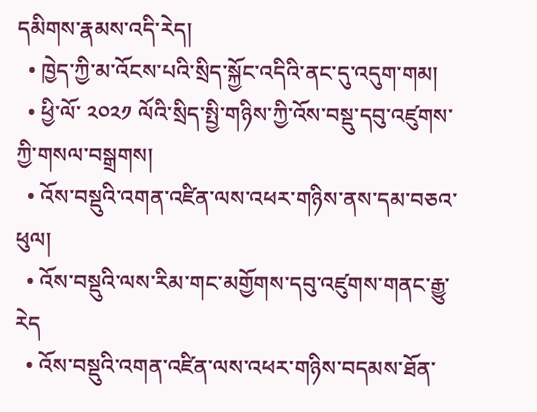དམིགས་རྣམས་འདི་རེད།
  • ཁྱེད་ཀྱི་མ་འོངས་པའི་སྲིད་སྐྱོང་འདིའི་ནང་དུ་འདུག་གམ།
  • ཕྱི་ལོ་ ༢༠༢༡ ལོའི་སྲིད་སྤྱི་གཉིས་ཀྱི་འོས་བསྡུ་དབུ་འཛུགས་ཀྱི་གསལ་བསྒྲགས།
  • འོས་བསྡུའི་འགན་འཛིན་ལས་འཕར་གཉིས་ནས་དམ་བཅའ་ཕུལ།
  • འོས་བསྡུའི་ལས་རིམ་གང་མགྱོགས་དབུ་འཛུགས་གནང་རྒྱུ་རེད
  • འོས་བསྡུའི་འགན་འཛིན་ལས་འཕར་གཉིས་བདམས་ཐོན་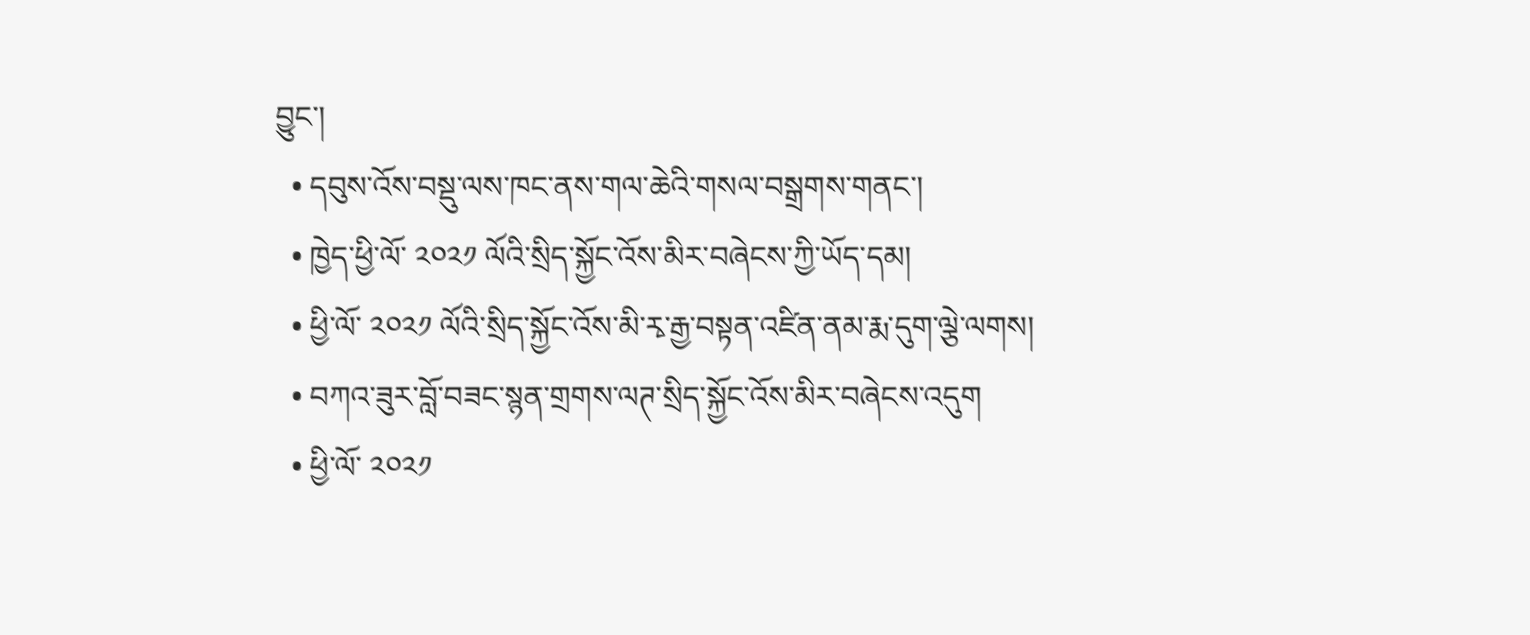བྱུང་།
  • དབུས་འོས་བསྡུ་ལས་ཁང་ནས་གལ་ཆེའི་གསལ་བསྒྲགས་གནང་།
  • ཁྱེད་ཕྱི་ལོ་ ༢༠༢༡ ལོའི་སྲིད་སྐྱོང་འོས་མིར་བཞེངས་ཀྱི་ཡོད་དམ།
  • ཕྱི་ལོ་ ༢༠༢༡ ལོའི་སྲིད་སྐྱོང་འོས་མི་རྭ་རྒྱ་བསྟན་འཛིན་ནམ་རྨ་དུག་ལྕེ་ལགས།
  • བཀའ་ཟུར་བློ་བཟང་སྙན་གྲགས་ལཊ་སྲིད་སྐྱོང་འོས་མིར་བཞེངས་འདུག
  • ཕྱི་ལོ་ ༢༠༢༡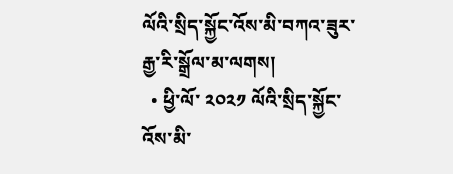ལོའི་སྲིད་སྐྱོང་འོས་མི་བཀའ་ཟུར་རྒྱ་རི་སྒྲོལ་མ་ལགས།
  • ཕྱི་ལོ་ ༢༠༢༡ ལོའི་སྲིད་སྐྱོང་འོས་མི་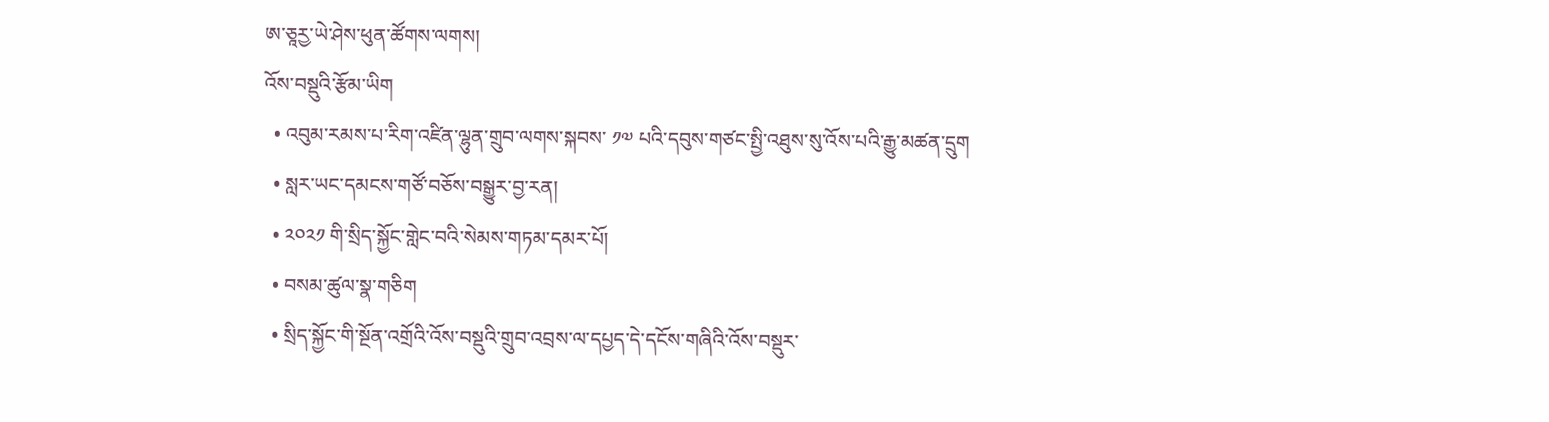ཨ་ཅཱརྱ་ཡེ་ཤེས་ཕུན་ཚོགས་ལགས།
འོས་བསྡུའི་རྩོམ་ཡིག
  • འབུམ་རམས་པ་རིག་འཛིན་ལྷུན་གྲུབ་ལགས་སྐབས་ ༡༧ པའི་དབུས་གཙང་སྤྱི་འཐུས་སུ་འོས་པའི་རྒྱུ་མཚན་དྲུག
  • སླར་ཡང་དམངས་གཙོ་བཅོས་བསྒྱུར་བྱ་རན།
  • ༢༠༢༡ གི་སྲིད་སྐྱོང་གླེང་བའི་སེམས་གཏམ་དམར་པོ།
  • བསམ་ཚུལ་སྣ་གཅིག
  • སྲིད་སྐྱོང་གི་སྔོན་འགྲོའི་འོས་བསྡུའི་གྲུབ་འབྲས་ལ་དཔྱད་དེ་དངོས་གཞིའི་འོས་བསྡུར་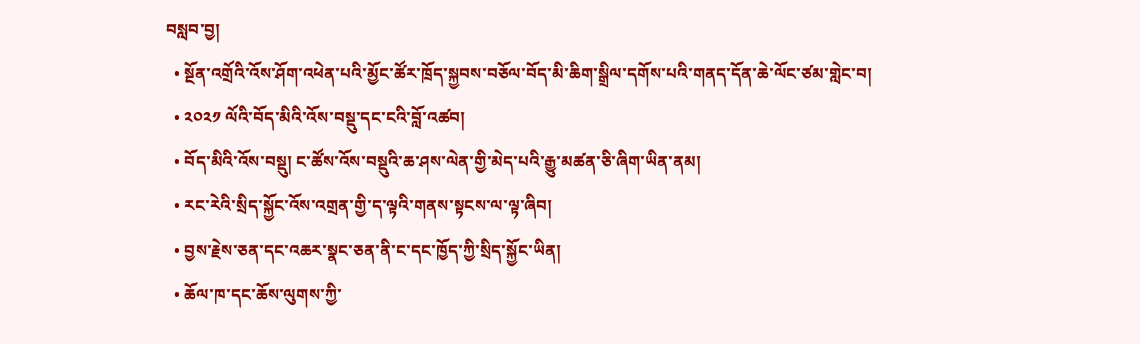བསླབ་བྱ།
  • སྔོན་འགྲོའི་འོས་ཤོག་འཕེན་པའི་མྱོང་ཚོར་ཁྲོད་སྐྱབས་བཅོལ་བོད་མི་ཆིག་སྒྲིལ་དགོས་པའི་གནད་དོན་ཆེ་ལོང་ཙམ་གླེང་བ།
  • ༢༠༢༡ ལོའི་བོད་མིའི་འོས་བསྡུ་དང་ངའི་བློ་འཚབ།
  • བོད་མིའི་འོས་བསྡུ། ང་ཚོས་འོས་བསྡུའི་ཆ་ཤས་ལེན་གྱི་མེད་པའི་རྒྱུ་མཚན་ཅི་ཞིག་ཡིན་ནམ།
  • རང་རེའི་སྲིད་སྐྱོང་འོས་འགྲན་གྱི་ད་ལྟའི་གནས་སྟངས་ལ་ལྟ་ཞིབ།
  • བྱས་རྗེས་ཅན་དང་འཆར་སྣང་ཅན་ནི་ང་དང་ཁྱོད་ཀྱི་སྲིད་སྐྱོང་ཡིན།
  • ཆོལ་ཁ་དང་ཆོས་ལུགས་ཀྱི་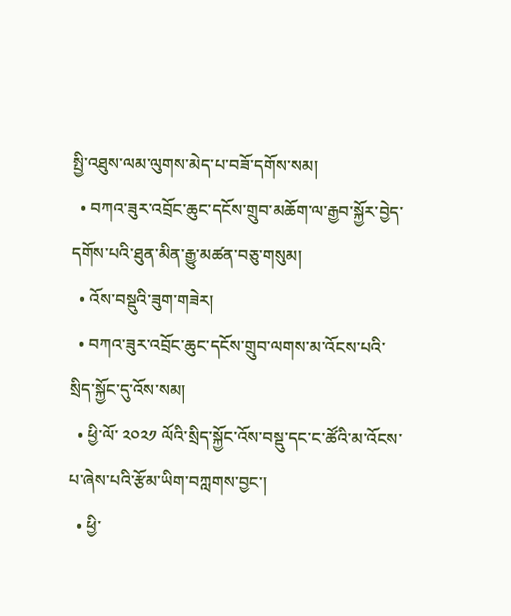སྤྱི་འཐུས་ལམ་ལུགས་མེད་པ་བཟོ་དགོས་སམ།
  • བཀའ་ཟུར་འབྲོང་ཆུང་དངོས་གྲུབ་མཆོག་ལ་རྒྱབ་སྐྱོར་བྱེད་དགོས་པའི་ཐུན་མིན་རྒྱུ་མཚན་བཅུ་གསུམ།
  • འོས་བསྡུའི་ཟུག་གཟེར།
  • བཀའ་ཟུར་འབྲོང་ཆུང་དངོས་གྲུབ་ལགས་མ་འོངས་པའི་སྲིད་སྐྱོང་དུ་འོས་སམ།
  • ཕྱི་ལོ་ ༢༠༢༡ ལོའི་སྲིད་སྐྱོང་འོས་བསྡུ་དང་ང་ཚོའི་མ་འོངས་པ་ཞེས་པའི་རྩོམ་ཡིག་བཀླགས་བྱང་།
  • ཕྱི་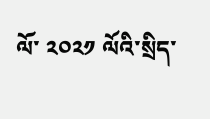ལོ་ ༢༠༢༡ ལོའི་སྲིད་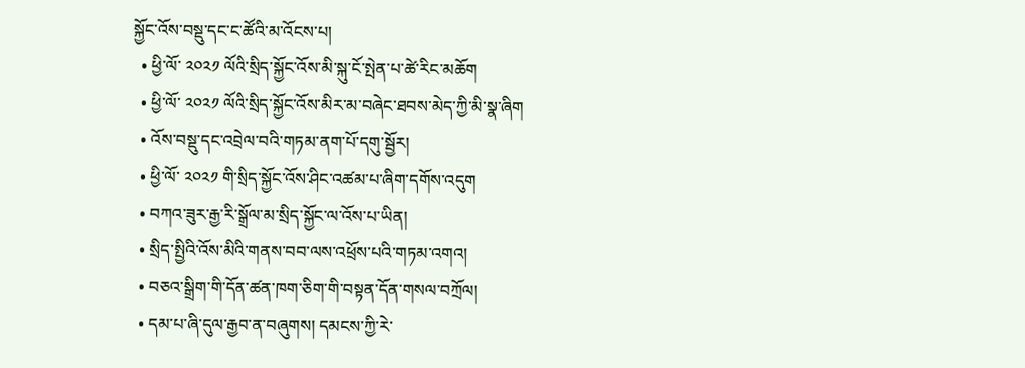སྐྱོང་འོས་བསྡུ་དང་ང་ཚོའི་མ་འོངས་པ།
  • ཕྱི་ལོ་ ༢༠༢༡ ལོའི་སྲིད་སྐྱོང་འོས་མི་སྐུ་ངོ་སྤེན་པ་ཚེ་རིང་མཆོག
  • ཕྱི་ལོ་ ༢༠༢༡ ལོའི་སྲིད་སྐྱོང་འོས་མིར་མ་བཞེང་ཐབས་མེད་ཀྱི་མི་སྣ་ཞིག
  • འོས་བསྡུ་དང་འབྲེལ་བའི་གཏམ་ནག་པོ་དགུ་སྦྱོར།
  • ཕྱི་ལོ་ ༢༠༢༡ གི་སྲིད་སྐྱོང་འོས་ཤིང་འཚམ་པ་ཞིག་དགོས་འདུག
  • བཀའ་ཟུར་རྒྱ་རི་སྒྲོལ་མ་སྲིད་སྐྱོང་ལ་འོས་པ་ཡིན།
  • སྲིད་སྤྱིའི་འོས་མིའི་གནས་བབ་ལས་འཕྲོས་པའི་གཏམ་འགའ།
  • བཅའ་སྒྲིག་གི་དོན་ཚན་ཁག་ཅིག་གི་བསྟན་དོན་གསལ་བཀྲོལ།
  • དམ་པ་ཞི་དུལ་རྒྱབ་ན་བཞུགས། དམངས་ཀྱི་རེ་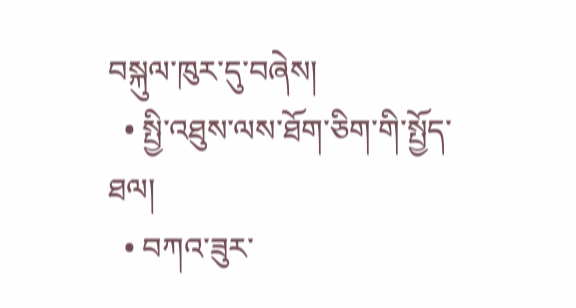བསྐུལ་ཁུར་དུ་བཞེས།
  • སྤྱི་འཐུས་ལས་ཐོག་ཅིག་གི་སྤྱོད་ཐལ།
  • བཀའ་ཟུར་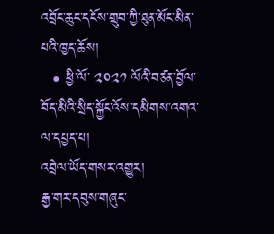འབྲོང་ཆུང་དངོས་གྲུབ་ཀྱི་ཐུན་མོང་མིན་པའི་ཁྱད་ཆོས།
  • ཕྱི་ལོ་ ༢༠༢༡ ལོའི་བཙན་བྱོལ་བོད་མིའི་སྲིད་སྐྱོང་འོས་དམིགས་འགའ་ལ་དཔྱད་པ།
འབྲེལ་ཡོད་གསར་འགྱུར།
རྒྱ་གར་དབུས་གཞུང་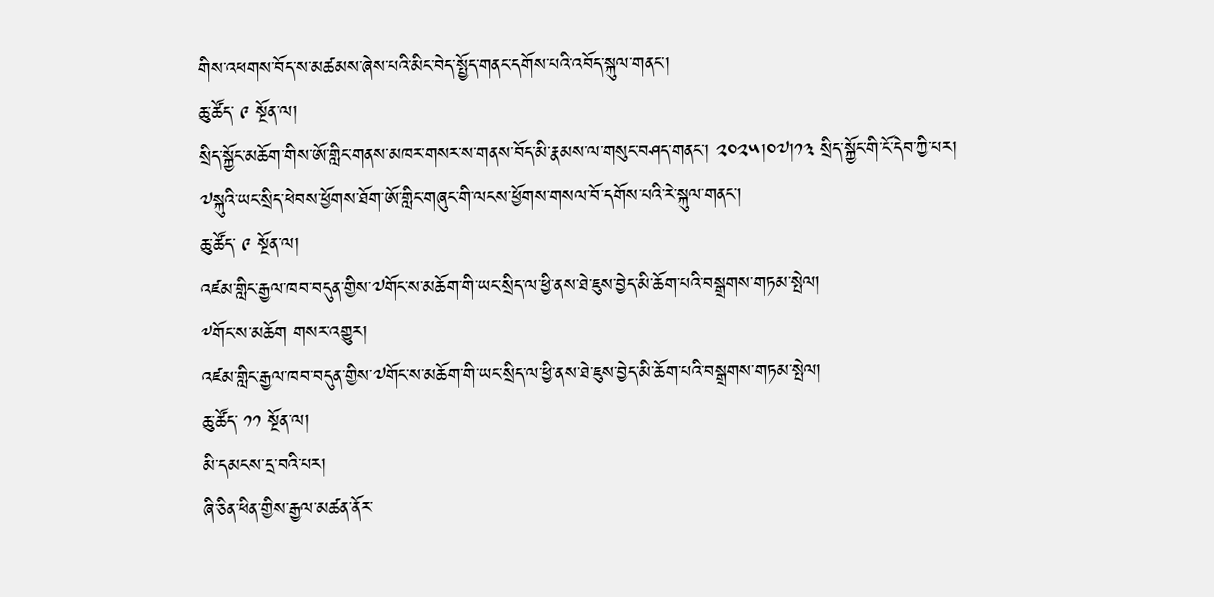གིས་འཕགས་བོད་ས་མཚམས་ཞེས་པའི་མིང་བེད་སྤྱོད་གནང་དགོས་པའི་འབོད་སྐུལ་གནང་།
ཆུ་ཚོད་ ༩ སྔོན་ལ།
སྲིད་སྐྱོང་མཆོག་གིས་ཨོ་གླིང་གནས་མཁར་གསར་ས་གནས་བོད་མི་རྣམས་ལ་གསུང་བཤད་གནང་། ༢༠༢༥།༠༧།༡༣ སྲིད་སྐྱོང་གི་ངོ་དེབ་ཀྱི་པར།
༧སྐུའི་ཡང་སྲིད་ཕེབས་ཕྱོགས་ཐོག་ཨོ་གླིང་གཞུང་གི་ལངས་ཕྱོགས་གསལ་བོ་དགོས་པའི་རེ་སྐུལ་གནང་།
ཆུ་ཚོད་ ༩ སྔོན་ལ།
འཛམ་གླིང་རྒྱལ་ཁབ་བདུན་གྱིས་༧གོང་ས་མཆོག་གི་ཡང་སྲིད་ལ་ཕྱི་ནས་ཐེ་ཇུས་བྱེད་མི་ཆོག་པའི་བསྒྲགས་གཏམ་སྤེལ།
༸གོང་ས་མཆོག གསར་འགྱུར།
འཛམ་གླིང་རྒྱལ་ཁབ་བདུན་གྱིས་༧གོང་ས་མཆོག་གི་ཡང་སྲིད་ལ་ཕྱི་ནས་ཐེ་ཇུས་བྱེད་མི་ཆོག་པའི་བསྒྲགས་གཏམ་སྤེལ།
ཆུ་ཚོད་ ༡༡ སྔོན་ལ།
མི་དམངས་དྲ་བའི་པར།
ཞི་ཅིན་ཕིན་གྱིས་རྒྱལ་མཚན་ནོར་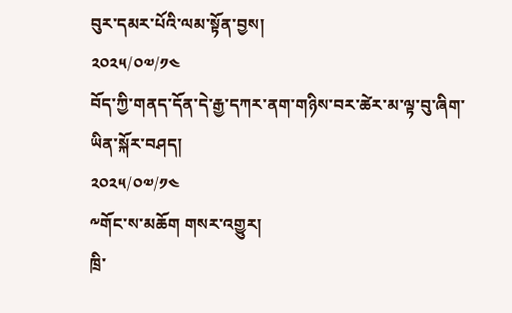བུར་དམར་པོའི་ལམ་སྟོན་བྱས།
༢༠༢༥/༠༧/༡༤
བོད་ཀྱི་གནད་དོན་དེ་རྒྱ་དཀར་ནག་གཉིས་བར་ཚེར་མ་ལྟ་བུ་ཞིག་ཡིན་སྐོར་བཤད།
༢༠༢༥/༠༧/༡༤
༸གོང་ས་མཆོག གསར་འགྱུར།
ཁྲི་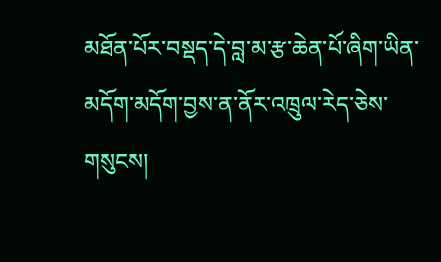མཐོན་པོར་བསྡད་དེ་བླ་མ་རྩ་ཆེན་པོ་ཞིག་ཡིན་མདོག་མདོག་བྱས་ན་ནོར་འཁྲུལ་རེད་ཅེས་གསུངས།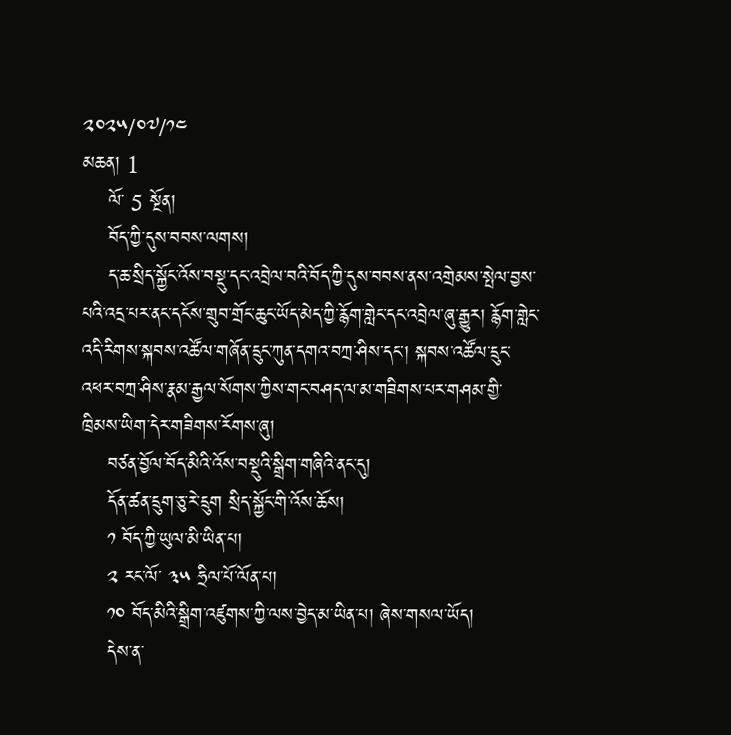༢༠༢༥/༠༧/༡༤
མཆན། 1
    ལོ་ 5 སྔོན།
    བོད་ཀྱི་དུས་བབས་ལགས།
    ད་ཆ་སྲིད་སྐྱོང་འོས་བསྡུ་དང་འབྲེལ་བའི་བོད་ཀྱི་དུས་བབས་ནས་འགྲེམས་སྤེལ་བྱས་པའི་འདྲ་པར་ནང་དངོས་གྲུབ་གྲོང་ཆུང་ཡོད་མེད་ཀྱི་རྙོག་གླེང་དང་འབྲེལ་ཞུ་རྒྱུར། རྙོག་གླེང་འདི་རིགས་སྐབས་འཚོལ་གཞོན་དྲུང་ཀུན་དགའ་བཀྲ་ཤིས་དང་། སྐབས་འཚོལ་དྲུང་འཕར་བཀྲ་ཤིས་རྣམ་རྒྱལ་སོགས་ཀྱིས་གང་བཤད་ལ་མ་གཟིགས་པར་གཤམ་གྱི་ཁྲིམས་ཡིག་དེར་གཟིགས་རོགས་ཞུ།
    བཙན་བྱོལ་བོད་མིའི་འོས་བསྡུའི་སྒྲིག་གཞིའི་ནང་དུ།
    དོན་ཚན་དྲུག་ཅུ་རེ་དྲུག སྲིད་སྐྱོང་གི་འོས་ཆོས།
    ༡ བོད་ཀྱི་ཡུལ་མི་ཡིན་པ།
    ༢ རང་ལོ་ ༣༥ ཧྲིལ་པོ་ལོན་པ།
    ༡༠ བོད་མིའི་སྒྲིག་འཛུགས་ཀྱི་ལས་བྱེད་མ་ཡིན་པ། ཞེས་གསལ་ཡོད།
    དེས་ན་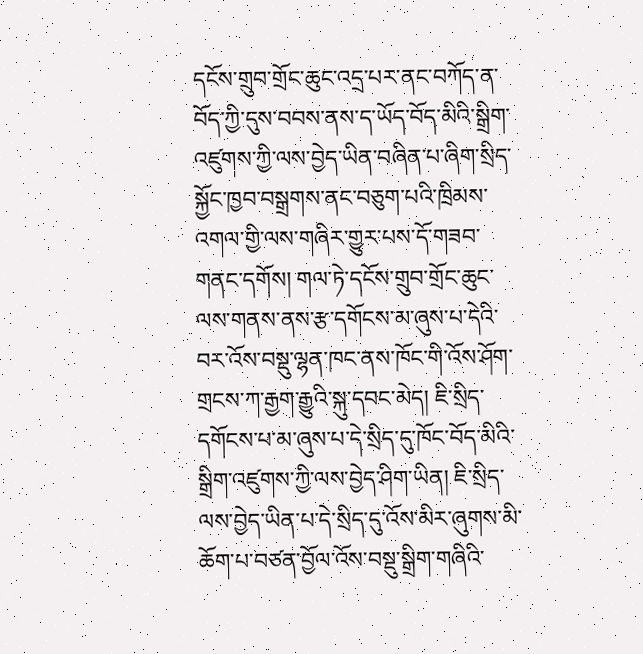དངོས་གྲུབ་གྲོང་ཆུང་འདྲ་པར་ནང་བཀོད་ན་བོད་ཀྱི་དུས་བབས་ནས་ད་ཡོད་བོད་མིའི་སྒྲིག་འཛུགས་ཀྱི་ལས་བྱེད་ཡིན་བཞིན་པ་ཞིག་སྲིད་སྐྱོང་ཁྱབ་བསྒྲགས་ནང་བཅུག་པའི་ཁྲིམས་འགལ་གྱི་ལས་གཞིར་གྱུར་པས་དོ་གཟབ་གནང་དགོས། གལ་ཏེ་དངོས་གྲུབ་གྲོང་ཆུང་ལས་གནས་ནས་རྩ་དགོངས་མ་ཞུས་པ་དེའི་བར་འོས་བསྡུ་ལྷན་ཁང་ནས་ཁོང་གི་འོས་ཤོག་གྲངས་ཀ་རྒྱག་རྒྱུའི་སྐུ་དབང་མེད། ཇི་སྲིད་དགོངས་པ་མ་ཞུས་པ་དེ་སྲིད་དུ་ཁོང་བོད་མིའི་སྒྲིག་འཛུགས་ཀྱི་ལས་བྱེད་ཤིག་ཡིན། ཇི་སྲིད་ལས་བྱེད་ཡིན་པ་དེ་སྲིད་དུ་འོས་མིར་ཞུགས་མི་ཆོག་པ་བཙན་བྱོལ་འོས་བསྡུ་སྒྲིག་གཞིའི་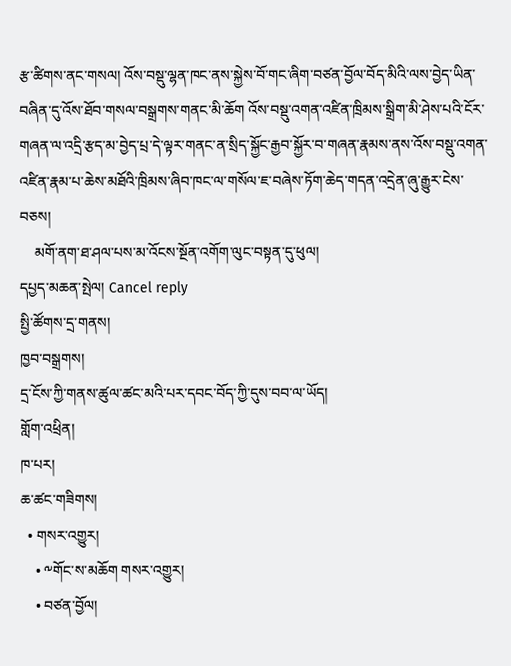རྩ་ཚིགས་ནང་གསལ། འོས་བསྡུ་ལྷན་ཁང་ནས་སྐྱེས་བོ་གང་ཞིག་བཙན་བྱོལ་བོད་མིའི་ལས་བྱེད་ཡིན་བཞིན་དུ་འོས་ཐོབ་གསལ་བསྒྲགས་གནང་མི་ཆོག འོས་བསྡུ་འགན་འཛིན་ཁྲིམས་སྒྲིག་མི་ཤེས་པའི་ངོར་གཞན་ལ་འདྲི་རྩད་མ་བྱེད་པྲ་དེ་ལྟར་གནང་ན་སྲིད་སྐྱོང་རྒྱབ་སྐྱོར་བ་གཞན་རྣམས་ནས་འོས་བསྡུ་འགན་འཛིན་རྣམ་པ་ཆེས་མཐོའི་ཁྲིམས་ཞིབ་ཁང་ལ་གསོལ་ཇ་བཞེས་ཏོག་ཆེད་གདན་འདྲེན་ཞུ་རྒྱུར་ངེས་བཅས།
    མགོ་ནག་ཐ་ཤལ་པས་མ་འོངས་སྔོན་འགོག་ལུང་བསྟན་དུ་ཕུལ།
དཔྱད་མཆན་སྤེལ། Cancel reply
སྤྱི་ཚོགས་དྲ་གནས།
ཁྱབ་བསྒྲགས།
དྲ་ངོས་ཀྱི་གནས་ཚུལ་ཚང་མའི་པར་དབང་བོད་ཀྱི་དུས་བབ་ལ་ཡོད།
གློག་འཕྲིན།
ཁ་པར།
ཆ་ཚང་གཟིགས།
  • གསར་འགྱུར།
    • ༸གོང་ས་མཆོག གསར་འགྱུར།
    • བཙན་བྱོལ།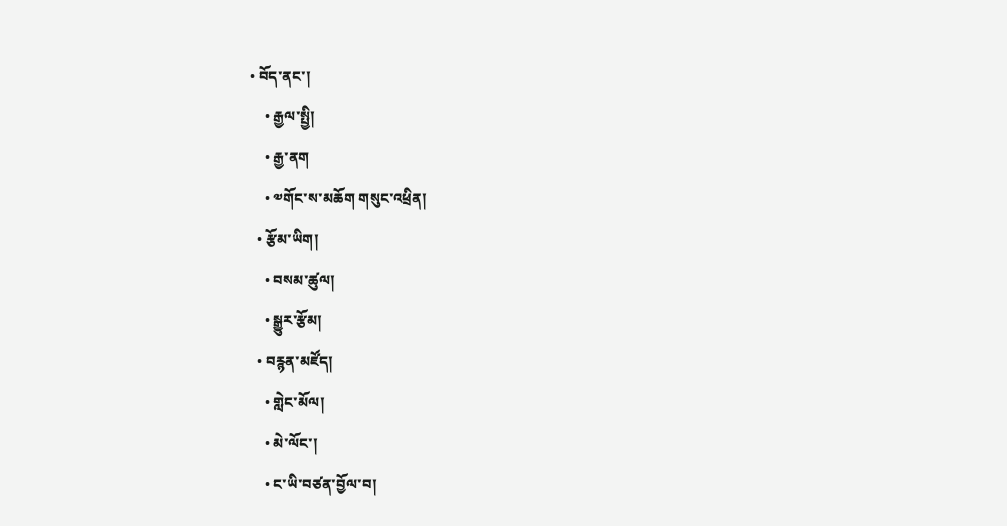• བོད་ནང་།
    • རྒྱལ་སྤྱི།
    • རྒྱ་ནག
    • ༧གོང་ས་མཆོག གསུང་འཕྲིན།
  • རྩོམ་ཡིག།
    • བསམ་ཚུལ།
    • སྒྱུར་རྩོམ།
  • བརྙན་མཛོད།
    • གླེང་མོལ།
    • མེ་ལོང་།
    • ང་ཡི་བཙན་བྱོལ་བ།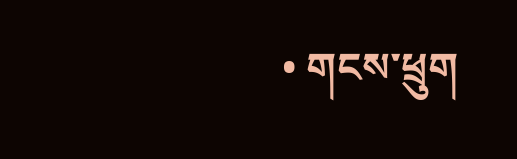• གངས་ཕྲུག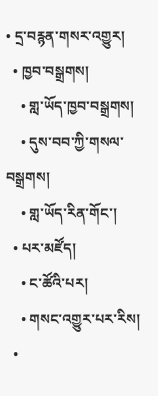• དྲ་བརྙན་གསར་འགྱུར།
  • ཁྱབ་བསྒྲགས།
    • གླ་ཡོད་ཁྱབ་བསྒྲགས།
    • དུས་བབ་ཀྱི་གསལ་བསྒྲགས།
    • གླ་ཡོད་རིན་གོང་།
  • པར་མཛོད།
    • ང་ཚོའི་པར།
    • གསང་འགྱུར་པར་རིས།
  •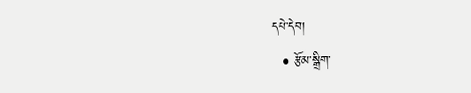དཔེ་དེབ།
  • རྩོམ་སྒྲིག་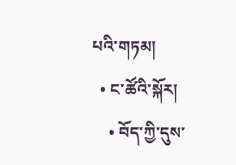པའི་གཏམ།
  • ང་ཚོའི་སྐོར།
    • བོད་ཀྱི་དུས་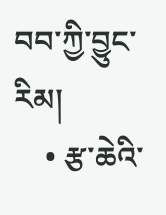བབ་ཀྱི་བྱུང་རིམ།
    • རྩ་ཆེའི་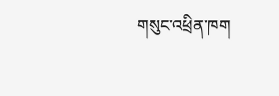གསུང་འཕྲིན་ཁག